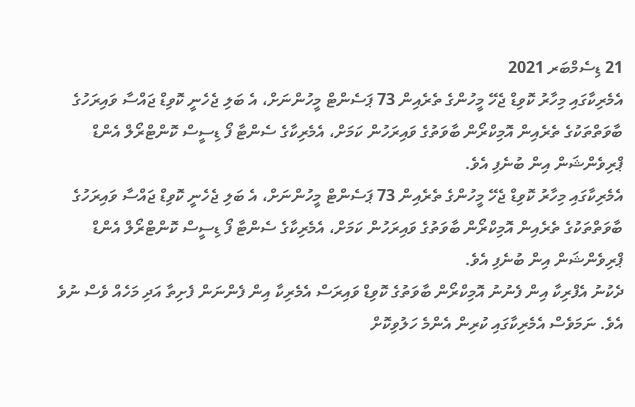21 ޑިސެމްބަރ 2021
އެމެރިކާގައި މިހާރު ކޮވިޑް ޖެހޭ މީހުންގެ ތެރެއިން 73 ޕަސެންޓް މީހުންނަށް، އެ ބަލި ޖެހެނީ ކޮވިޑް ޖައްސާ ވައިރަހުގެ ބާވަތްތަކުގެ ތެރެއިން އޮމިކްރޯން ބާވަތުގެ ވައިރަހުން ކަމަށް، އެމެރިކާގެ ސެންޓާ ފޯ ޑިސީސް ކޮންޓްރޯލް އެންޑް ޕްރިވެންޝަން އިން ބުނެފި އެވެ.
އެމެރިކާގައި މިހާރު ކޮވިޑް ޖެހޭ މީހުންގެ ތެރެއިން 73 ޕަސެންޓް މީހުންނަށް، އެ ބަލި ޖެހެނީ ކޮވިޑް ޖައްސާ ވައިރަހުގެ ބާވަތްތަކުގެ ތެރެއިން އޮމިކްރޯން ބާވަތުގެ ވައިރަހުން ކަމަށް، އެމެރިކާގެ ސެންޓާ ފޯ ޑިސީސް ކޮންޓްރޯލް އެންޑް ޕްރިވެންޝަން އިން ބުނެފި އެވެ.
ދެކުނު އެފްރިކާ އިން ފެނުނު އޮމިކްރޯން ބާވަތުގެ ކޮވިޑް ވައިރަސް އެމެރިކާ އިން ފެންނަން ފެށިތާ އަދި މަހެއް ވެސް ނުވެ އެވެ. ނަމަވެސް އެމެރިކާގައި ކުރިން އެންމެ ހަލުވިކޮށް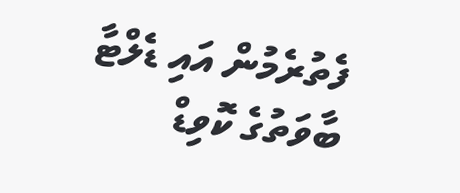ފެތުރެމުން އައި ޑެލްޓާ ބާވަތުގެ ކޮވިޑް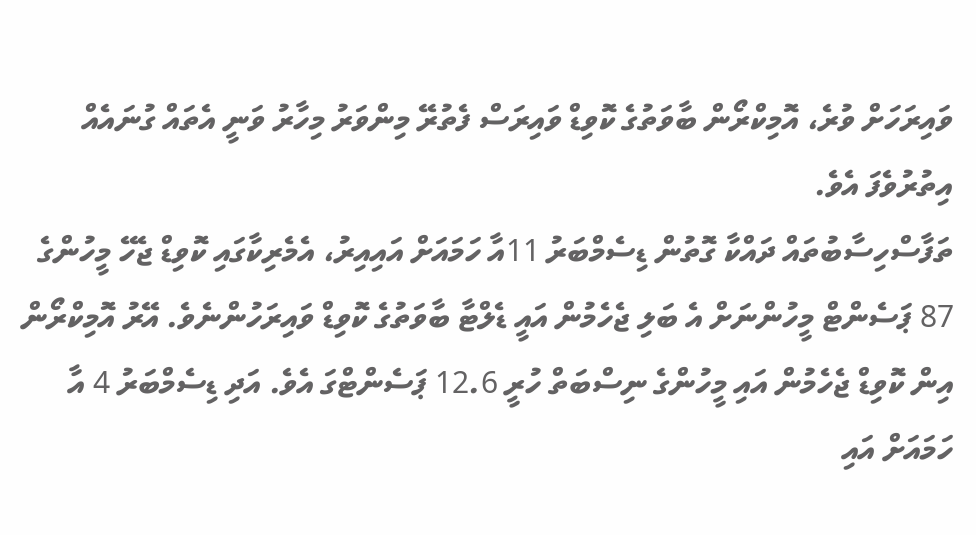ވައިރަހަށް ވުރެ، އޮމިކްރޯން ބާވަތުގެ ކޮވިޑް ވައިރަސް ފެތުރޭ މިންވަރު މިހާރު ވަނީ އެތައް ގުނައެއް އިތުރުވެފަ އެވެ.
ތަފާސްހިސާބުތައް ދައްކާ ގޮތުން ޑިސެމްބަރު 11އާ ހަމައަށް އައިއިރު، އެމެރިކާގައި ކޮވިޑް ޖެހޭ މީހުންގެ 87 ޕަސެންޓް މީހުންނަށް އެ ބަލި ޖެހެމުން އައީ ޑެލްޓާ ބާވަތުގެ ކޮވިޑް ވައިރަހުންނެވެ. އޭރު އޮމިކްރޯން އިން ކޮވިޑް ޖެހެމުން އައި މީހުންގެ ނިސްބަތް ހުރީ 12.6 ޕަސެންޓްގަ އެވެ. އަދި ޑިސެމްބަރު 4 އާ ހަމައަށް އައި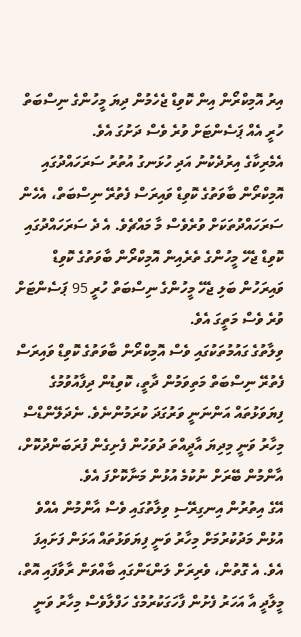އިރު އޮމިކްރޯން އިން ކޮވިޑް ޖެހެމުން ދިޔަ މީހުންގެ ނިސްބަތް ހުރީ އެއް ޕަސެންޓަށް ވުރެ ވެސް ދަށުގަ އެވެ.
އެމެރިކާގެ އިރުދެކުނު އަދި ހުޅަނގު އުތުރު ސަރަހައްދުގައި އޮމިކްރޯން ބާވަތުގެ ކޮވިޑް ވައިރަސް ފެތުރޭ ނިސްބަތް، އެހެން ސަރަހައްދުތަކަށް ވުރެވެސް މާ މައްޗެވެ. އެ ދެ ސަރަހައްދުގައި ކޮވިޑް ޖެހޭ މީހުންގެ ތެރެއިން އޮމިކްރޯން ބާވަތުގެ ކޮވިޑް ވައިރަހުން ބަލި ޖެހޭ މީހުންގެ ނިސްބަތް ހުރީ 95 ޕަސެންޓަށް ވުރެ ވެސް މަތީގަ އެވެ.
ވިލާތުގެ ގައުމުތަކުގައި ވެސް އޮމިކްރޯން ބާވަތުގެ ކޮވިޑް ވައިރަސް ފެތުރޭ ނިސްބަތް މަތިވަމުން ދާތީ، ކޮވިޑުން ދިފާއުވުމުގެ ފިޔަވަޅުތައް އަންނަނީ ވަރުގަދަ ކުރަމުންނެވެ. ނެދަލޭންޑްސް މިހާރު ވަނީ މިދިޔަ އާދީއްތަ ދުވަހުން ފެށިގެން ފުރަބަންދުކޮށް، އާންމުން ބޭރަށް ނުކުމެ އުޅުން މަނާކޮށްފަ އެވެ.
އޭގެ އިތުރުން އިނގިރޭސި ވިލާތުގައި ވެސް އާންމުން އެއްވެ އުޅުން މަދުކުރުމަށް މިހާރު ވަނީ ފިޔަވަޅުތައް އަޅަން ފަށައިފަ އެވެ. އެ ގޮތުން، ވެރިރަށް ލަންޑަންގައި ބާއްވަން ރާވާފައި އޮތް، މީލާދީ އާ އަހަރު ފެށުން ފާހަގަކުރުމުގެ ހަފްލާވެސް މިހާރު ވަނީ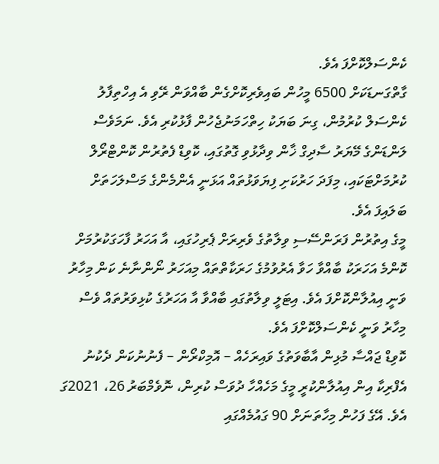ކެންސަލްކޮށްފަ އެވެ.
ގާތްގަނޑަކަށް 6500 މީހުން ބައިވެރިކޮށްގެން ބާއްވަން ރޭވި އެ އިހްތިފާލު ކެންސަލް ކުރުމުން، ގިނަ ބަޔަކު ހިތްހަމަނުޖެހުން ފާޅުކުރި އެވެ. ނަމަވެސް ލަންޑަންގެ މޭޔަރު ސާދިގް ޚާން ވިދާޅުވި ގޮތުގައި، ކޮވިޑް ފެތުރުން ކޮންޓްރޯލް ކުރުމަށްޓަކައި، މިފަދަ ހަރުކަށި ފިޔަވަޅުތައް އަޅަނީ އެންމެންގެ މަސްލަހަތަށް ބަލައިފަ އެވެ.
މީގެ އިތުރުން ފަރަންސޭސި ވިލާތުގެ ވެރިރަށް ޕެރިހުގައި، އާ އަހަރު ފާހަގަކުރުމަށް ކޮންމެ އަހަރަކު ބާއްވާ ހަވާ އެރުވުމުގެ ހަރަކާތްތައް މިއަހަރު ނޯންނާނެ ކަން މިހާރު ވަނީ އިއުލާންކޮށްފަ އެވެ. އިޓަލީ ވިލާތުގައި ބާއްވާ އާ އަހަރުގެ ކުޅިވަރުތައް ވެސް މިހާރު ވަނީ ކެންސަލްކޮށްފަ އެވެ.
ކޮވިޑް ޖައްސާ މުޅިން އާބާވަތުގެ ވައިރަހެއް – އޮމިކްރޯން – ފެނުނުކަން ދެކުނު އެފްރިކާ އިން އިއުލާންކުރީ މީގެ މަހެއްހާ ދުވަސް ކުރިން، ނޮވެމްބަރު 26، 2021ގަ އެވެ. އޭގެ ފަހުން މިހާތަނަށް 90 ގައުމެއްގައި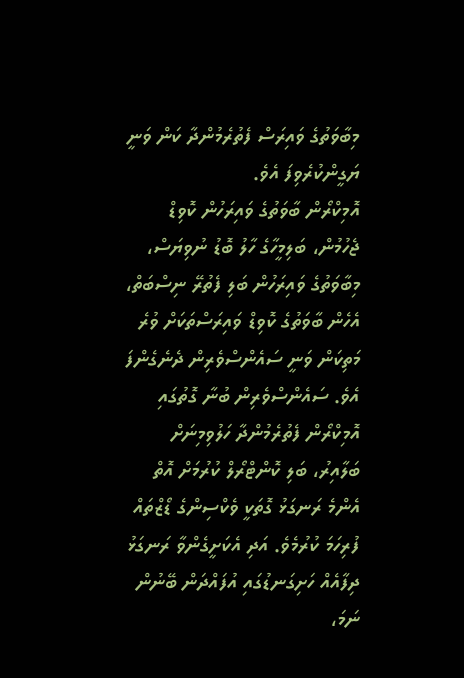މިބާވަތުގެ ވައިރަސް ފެތުރެމުންދާ ކަން ވަނީ ޔަގީންކުރެވިފަ އެވެ.
އޮމިކްރޯން ބާވަތުގެ ވައިރަހުން ކޮވިޑް ޖެހުމުން، ބަލިމީހާގެ ހާލު ބޮޑު ނުވިޔަސް، މިބާވަތުގެ ވައިރަހުން ބަލި ފެތުރޭ ނިސްބަތް، އެހެން ބާވަތުގެ ކޮވިޑް ވައިރަސްތަކަށް ވުރެ މަތިކަން ވަނީ ސައެންސްވެރިން ދެނެގެންފަ އެވެ. ސައެންސްވެރިން ބުނާ ގޮތުގައި އޮމިކްރޯން ފެތުރެމުންދާ ހަލުވިމިނަށް ބަލާއިރު، ބަލި ކޮންޓްރޯލް ކުރުމަށް އޮތް އެންމެ ރަނގަޅު ގޮތަކީ ވެކްސިންގެ ޑޯޒްތައް ފުރިހަމަ ކުރުމެވެ. އަދި އެކަށީގެންވާ ރަނގަޅު ދިފާއެއް ހަށިގަނޑުގައި އުފައްދަން ބޭނުން ނަމަ،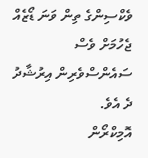ވެކްސިންގެ ތިން ވަނަ ޑޯޒެއް ޖެހުމަށް ވެސް ސައެންސްވެރިން އިރުޝާދު ދެ އެވެ.
އޮމިކްރޯން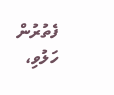ފެތުރުން ހަލުވި،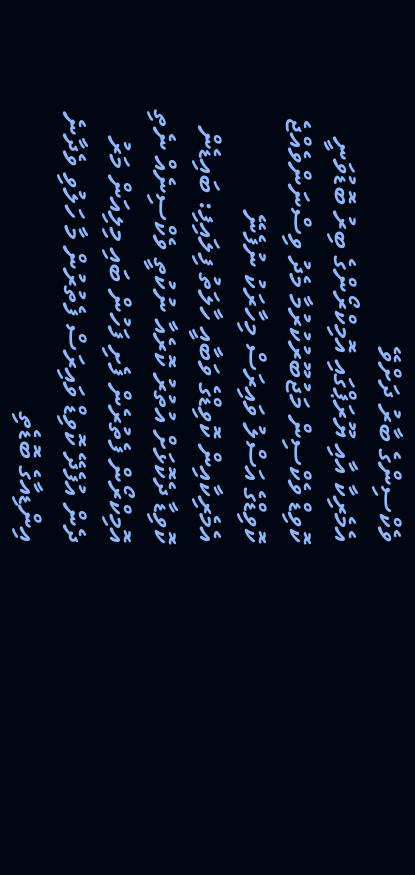ވެކްސިންގެ ބާރު ދަށްވޭ
އެމެރިކާ އާއި ޔޫރަޕްގައި އޮމިކްރޯންގެ ބިރު ބޮޑުވަނީ
ކޮވިޑް ވެކްސިން މަޖުބޫރުކުރުމާ މެދު ވިސްނަންވެއްޖެ
ކޮވިޑްގެ އަސްލު ވައިރަސް މިހާރަކު ނުފެނޭ
އެމެރިކާއިން ކޮވިޑްގެ ވަބާއީ ހާލަތު ފިލައިފި: ބައިޑެން
ކޮވިޑާ ދެކޮޅަށް އުތުރު ކޮރެއާ ނުކުތީ ވެކްސިނެއް ނެތި
އޮމިކްރޯން ފެތުރެން ފެށި ފަހުން ބައި މިލިއަން މަރު
ދެން އުފެދޭ ކޮވިޑް ވައިރަސް ފެތުރުން މާ ހަލުވި ވެދާނެ
އިންޑިއާގެ ބޮޑެތި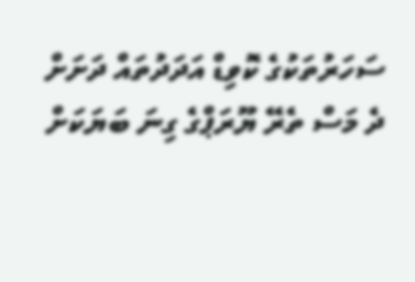ސަހަރުތަކުގެ ކޮވިޑް އަދަދުތައް ދަށަށް
ދެ މަސް ތެރޭ ޔޫރަޕްގެ ގިނަ ބަޔަކަށް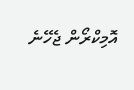އޮމިކްރޯން ޖެހޭނެ